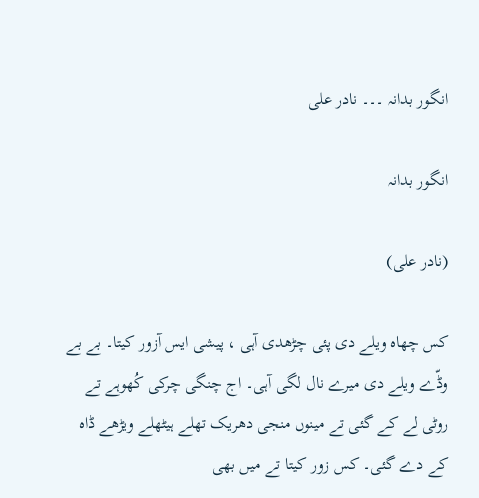انگور بدانہ ۔۔۔ نادر علی

انگور بدانہ

(نادر علی)

کس چھاہ ویلے دی پئی چڑھدی آہی ، پیشی ایس آزور کیتا۔ بے بے وڈّے ویلے دی میرے نال لگی آہی۔ اج چنگی چرکی کُھوہے تے روٹی لے کے گئی تے مینوں منجی دھریک تھلے ہیٹھلے ویڑھے ڈاہ کے دے گئی۔ کس زور کیتا تے میں بھی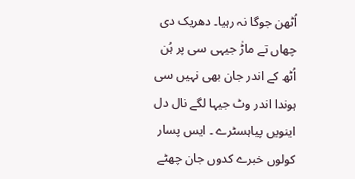اُٹھن جوگا نہ رہیا۔ دھریک دی چھاں تے ماڑٰ جیہی سی پر ہُن اُٹھ کے اندر جان بھی نہیں سی ہوندا اندر وٹ جیہا لگے نال دل اینویں پیاہسٹرے ۔ ایس پسار کولوں خبرے کدوں جان چھٹے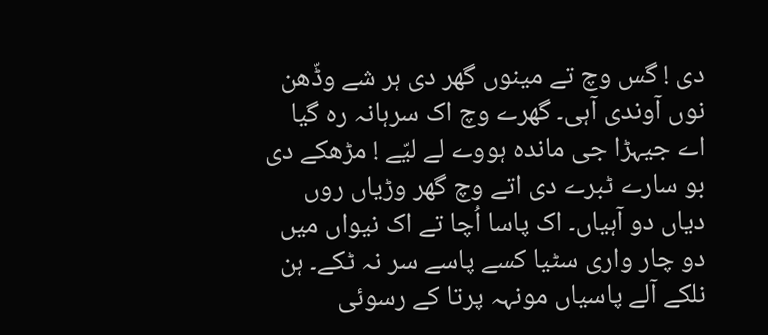دی ! گس وچ تے مینوں گھر دی ہر شے وڈّھن نوں آوندی آہی۔ گھرے وچ اک سرہانہ رہ گیا اے جیہڑا جی ماندہ ہووے لے لیّے ! مڑھکے دی بو سارے ٹبرے دی اتے وچ گھر وڑیاں روں دیاں دو آہیاں۔ اک پاسا اُچا تے اک نیواں میں دو چار واری سٹیا کسے پاسے سر نہ ٹکے۔ ہن نلکے آلے پاسیاں مونہہ پرتا کے رسوئی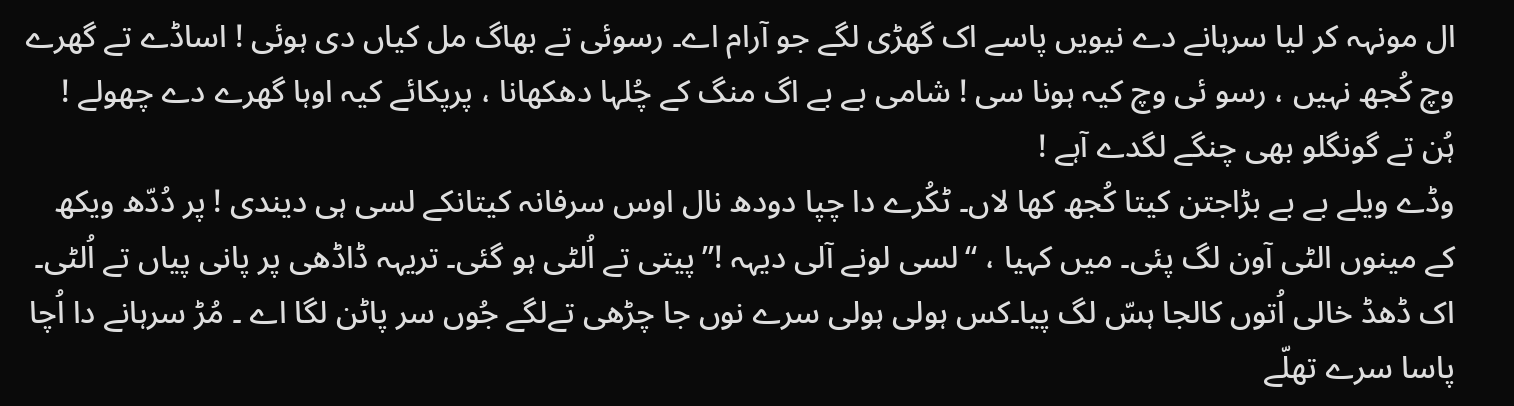ال مونہہ کر لیا سرہانے دے نیویں پاسے اک گھڑی لگے جو آرام اے۔ رسوئی تے بھاگ مل کیاں دی ہوئی ! اساڈے تے گھرے وچ کُجھ نہیں ، رسو ئی وچ کیہ ہونا سی ! شامی بے بے اگ منگ کے چُلہا دھکھانا ، پرپکائے کیہ اوہا گھرے دے چھولے ! ہُن تے گونگلو بھی چنگے لگدے آہے !
وڈے ویلے بے بے بڑاجتن کیتا کُجھ کھا لاں۔ ٹکُرے دا چپا دودھ نال اوس سرفانہ کیتانکے لسی ہی دیندی ! پر دُدّھ ویکھ کے مینوں الٹی آون لگ پئی۔ میں کہیا ، “لسی لونے آلی دیہہ !”پیتی تے اُلٹی ہو گئی۔ تریہہ ڈاڈھی پر پانی پیاں تے اُلٹی۔ اک ڈھڈ خالی اُتوں کالجا ہسّ لگ پیا۔کس ہولی ہولی سرے نوں جا چڑھی تےلگے جُوں سر پاٹن لگا اے ۔ مُڑ سرہانے دا اُچا پاسا سرے تھلّے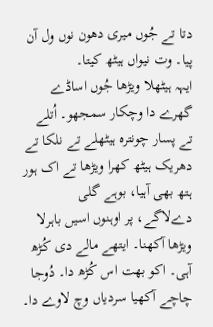دتا تے جُوں میری دھون نوں ول آن پیا۔ وت نیواں ہیٹھ کیتا۔
ایہہ ہیٹھلا ویڑھا جُوں اساڈے گھرے دا وچکار سمجھو۔ اُتلے تے پسار چونترہ ہیٹھلے تے نلکا تے دھریک ہیٹھ کھرا ویڑھا تے اک ہور ہتھ بھی آہیا، بوہے گلی دےلاگے، پر اوہنوں اسیں باہرلا ویڑھا آکھنا۔ ایتھے مالے دی کُڑھ آہی۔ اکو بھت اس کُڑھ دا۔ دُوجا چاچے آکھیا سردیاں وچ لاوے دا۔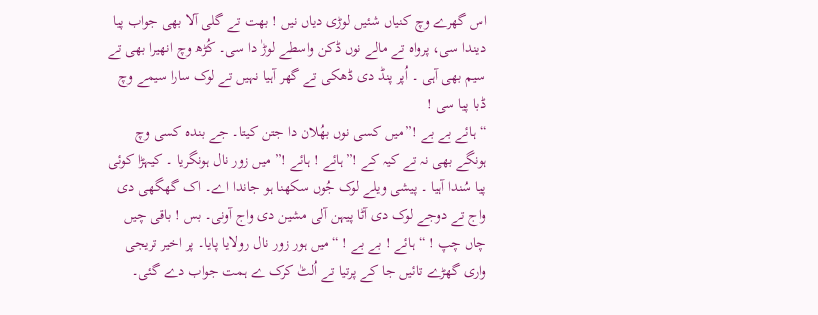اس گھرے وچ کنیاں شئیں لوڑی دیاں نیں ! بھت تے گلی آلا بھی جواب پیا دیندا سی، پرواہ تے مالے نوں ڈکن واسطے لوڑٰ دا سی۔ کُڑھ وچ انھیرا بھی تے سیم بھی آہی ۔ اُپر پنڈ دی ڈھکی تے گھر آہیا نہیں تے لوک سارا سیمے وچ ڈبا پیا سی !
“ہائے بے بے !”میں کسی نوں بھُلان دا جتن کیتا۔ جے بندہ کسی وچ ہونگے بھی نہ تے کیہ کے !”ہائے ! ہائے !” میں زور نال ہونگریا ۔ کیہڑا کوئی پیا سُندا آہیا ۔ پیشی ویلے لوک جُوں سکھنا ہو جاندا اے۔ اک گھگھی دی واج تے دوجے لوک دی آٹا پیہن آلی مشین دی واج آونی۔ بس ! باقی چیں چاں چپ ! “ہائے ! بے بے ! “میں ہور زور نال رولایا پایا۔ پر اخیر تریجی واری گھڑے تائیں جا کے پرتیا تے اُلٹٰ کرک ے ہمت جواب دے گئی۔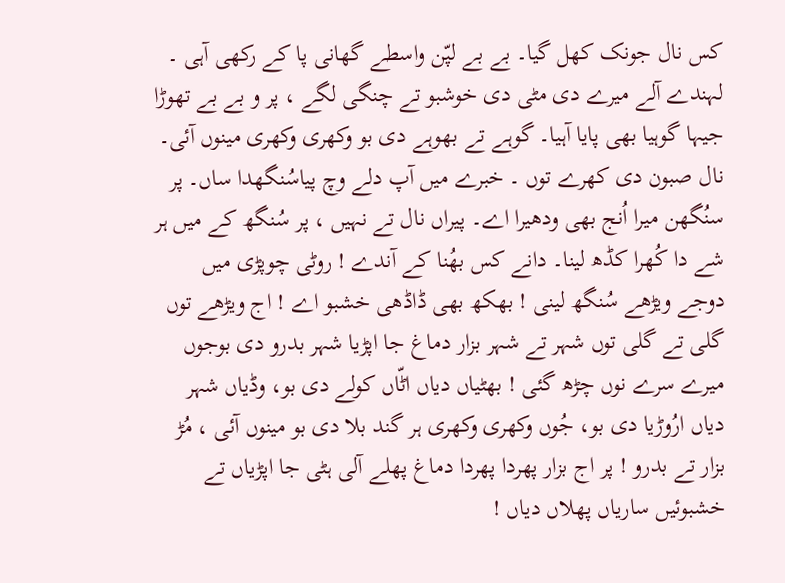کس نال جونک کھل گیا۔ بے بے لپّن واسطے گھانی پا کے رکھی آہی ۔ لہندے آلے میرے دی مٹی دی خوشبو تے چنگی لگے ، پر و بے بے تھوڑا جیہا گوہیا بھی پایا آہیا۔ گوہے تے بھوہے دی بو وکھری وکھری مینوں آئی۔ نال صبون دی کھرے توں ۔ خبرے میں آپ دلے وچ پیاسُنگھدا ساں۔ پر سنُگھن میرا اُنج بھی ودھیرا اے۔ پیراں نال تے نہیں ، پر سُنگھ کے میں ہر شے دا کُھرا کڈھ لینا۔ دانے کس بھُنا کے آندے ! روٹی چوپڑی میں دوجے ویڑھے سُنگھ لینی ! بھکھ بھی ڈاڈھی خشبو اے ! اج ویڑھے توں گلی تے گلی توں شہر تے شہر بزار دماغ جا اپڑیا شہر بدرو دی بوجوں میرے سرے نوں چڑھ گئی ! بھٹیاں دیاں اٹّاں کولے دی بو، وڈیاں شہر دیاں ارُوڑیا دی بو، جُوں وکھری وکھری ہر گند بلا دی بو مینوں آئی ، مُڑ بزار تے بدرو ! پر اج بزار پھردا پھردا دماغ پھلے آلی ہٹی جا اپڑیاں تے خشبوئیں ساریاں پھلاں دیاں !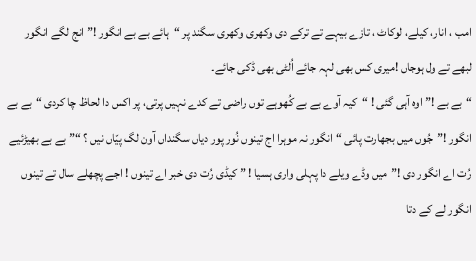امب ، انار، کیلے، لوکاٹ ، تازے بیہے تے ترکے دی وکھری وکھری سگند پر “ہائے بے بے انگور !”انج لگے انگور لبھے تے ول ہوجاں !میری کس بھی لہہ جائے اُلٹی بھی ڈکی جائے۔
“بے بے !”اوہ آہی گئی ! “کیہ آوے بے بے کُھوہے توں راضی تے کدے نہیں پرتی، پر اکس دا لحاظ چا کردی “بے بے انگور !”جُوں میں بجھارت پائی “انگور نہ موہرا اج تینوں نُور پور دیاں سگنداں آون لگ پیّاں نیں ؟ “”بے بے بھیڑئیے رُت اے انگور دی !”میں وڈے ویلے دا پہلی واری ہسیا ! ” کیڈی رُت دی خبر اے تینوں ! اجے پچھلے سال تے تینوں انگور لے کے دتا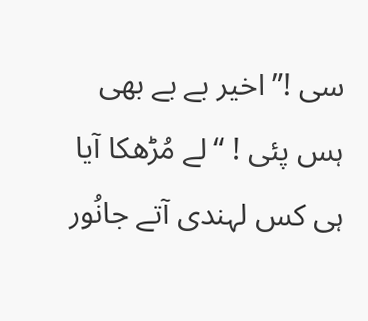سی !”اخیر بے بے بھی ہس پئی ! “لے مُڑھکا آیا ہی کس لہندی آتے جانُور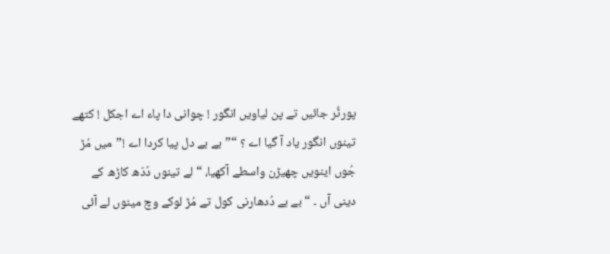پورٹُر جائیں تے پن لیاویں انگور ! چوانی دا پاء اے اجکل ! کتھے تینوں انگور یاد آ گیا اے ؟ “”بے بے دل پیا کردا اے !”میں مُڑ جُوں اینویں چھیڑن واسطے آکھیا، “لے تینوں دُدّھ کاڑھ کے دینی آں ۔ “بے بے دُدھارنی کول تے مُڑ لوکے وچ مینوں لے آئی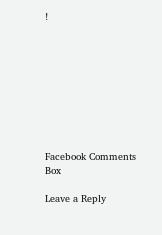!









Facebook Comments Box

Leave a Reply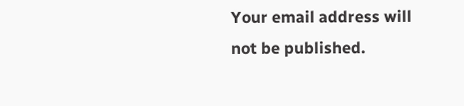Your email address will not be published.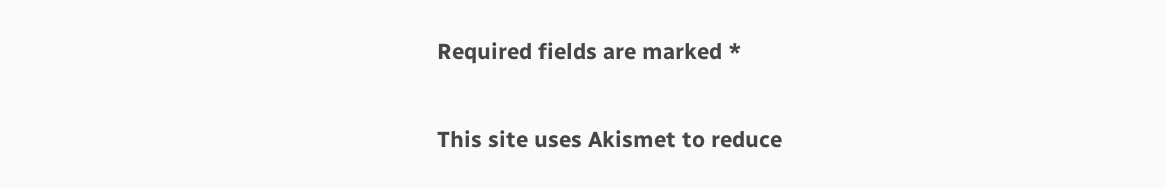Required fields are marked *

This site uses Akismet to reduce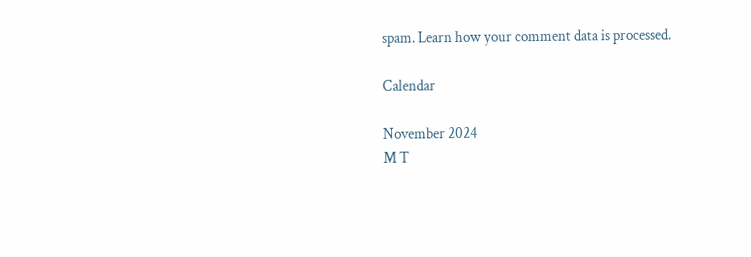spam. Learn how your comment data is processed.

Calendar

November 2024
M T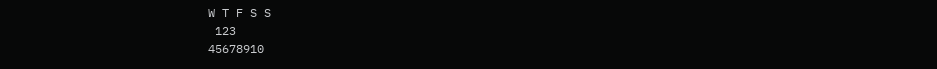W T F S S
 123
45678910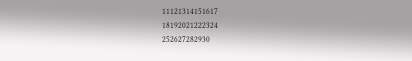11121314151617
18192021222324
252627282930